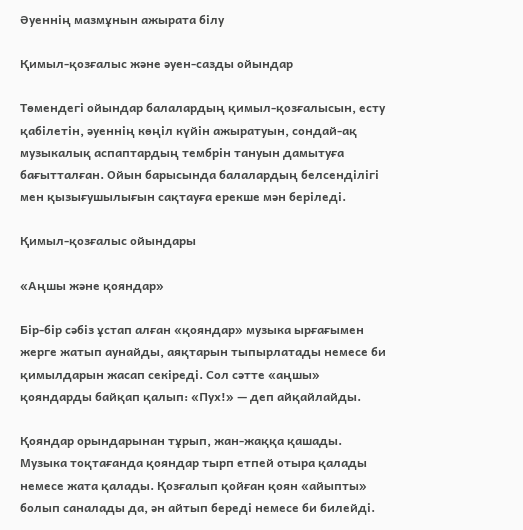Әуеннің мазмұнын ажырата білу

Қимыл-қозғалыс және әуен-сазды ойындар

Төмендегі ойындар балалардың қимыл-қозғалысын, есту қабілетін, әуеннің көңіл күйін ажыратуын, сондай-ақ музыкалық аспаптардың тембрін тануын дамытуға бағытталған. Ойын барысында балалардың белсенділігі мен қызығушылығын сақтауға ерекше мән беріледі.

Қимыл-қозғалыс ойындары

«Аңшы және қояндар»

Бір-бір сәбіз ұстап алған «қояндар» музыка ырғағымен жерге жатып аунайды, аяқтарын тыпырлатады немесе би қимылдарын жасап секіреді. Сол сәтте «аңшы» қояндарды байқап қалып: «Пух!» — деп айқайлайды.

Қояндар орындарынан тұрып, жан-жаққа қашады. Музыка тоқтағанда қояндар тырп етпей отыра қалады немесе жата қалады. Қозғалып қойған қоян «айыпты» болып саналады да, ән айтып береді немесе би билейді.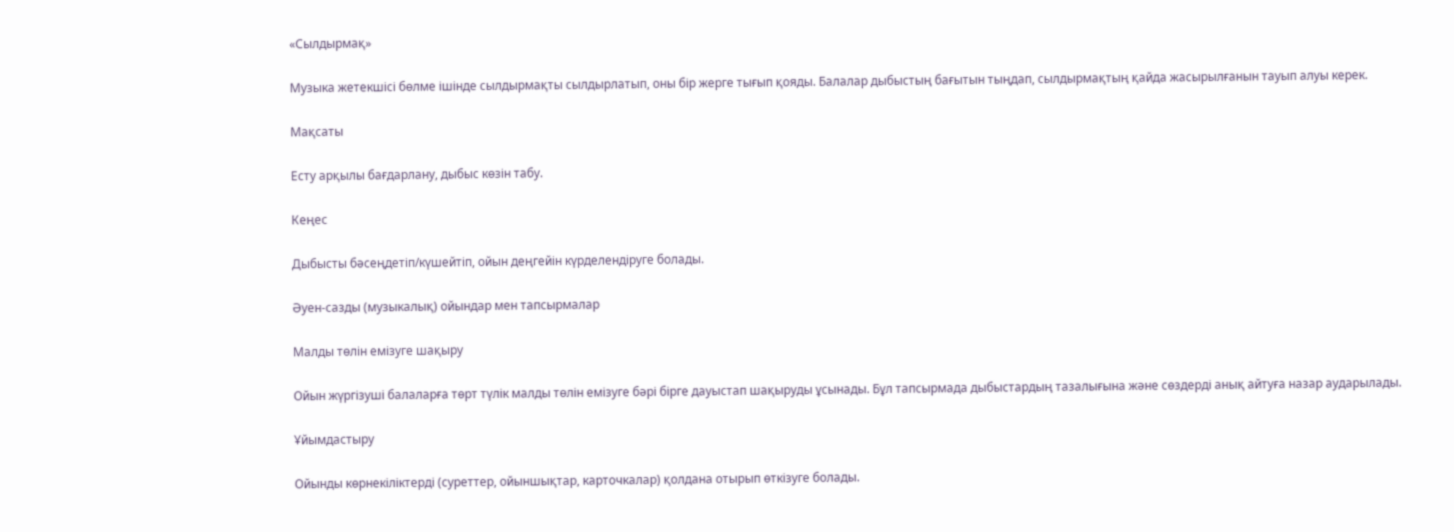«Сылдырмақ»

Музыка жетекшісі бөлме ішінде сылдырмақты сылдырлатып, оны бір жерге тығып қояды. Балалар дыбыстың бағытын тыңдап, сылдырмақтың қайда жасырылғанын тауып алуы керек.

Мақсаты

Есту арқылы бағдарлану, дыбыс көзін табу.

Кеңес

Дыбысты бәсеңдетіп/күшейтіп, ойын деңгейін күрделендіруге болады.

Әуен-сазды (музыкалық) ойындар мен тапсырмалар

Малды төлін емізуге шақыру

Ойын жүргізуші балаларға төрт түлік малды төлін емізуге бәрі бірге дауыстап шақыруды ұсынады. Бұл тапсырмада дыбыстардың тазалығына және сөздерді анық айтуға назар аударылады.

Ұйымдастыру

Ойынды көрнекіліктерді (суреттер, ойыншықтар, карточкалар) қолдана отырып өткізуге болады.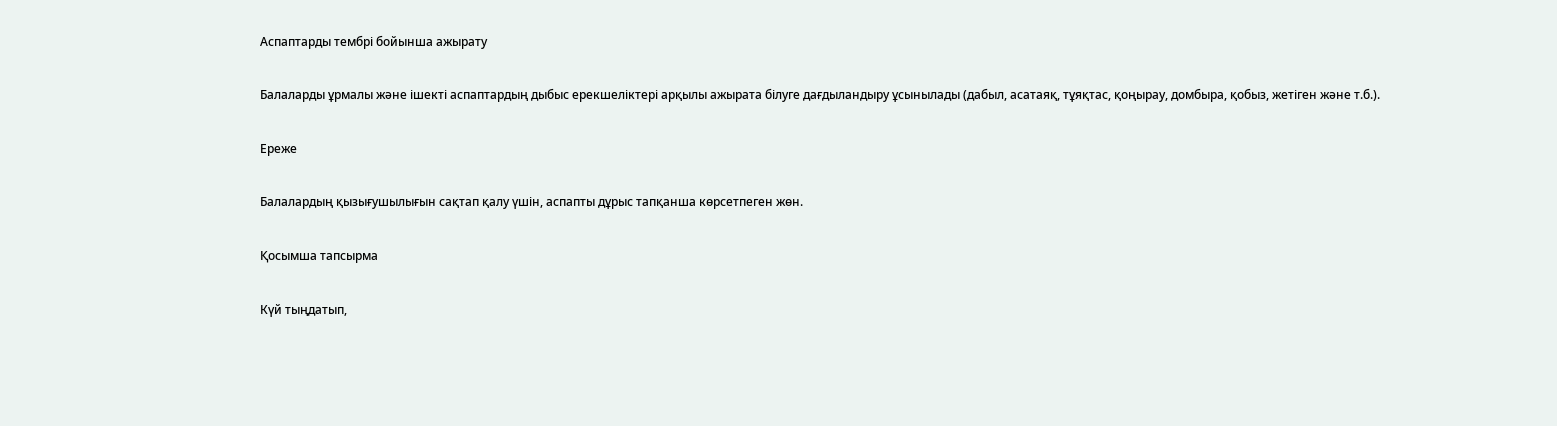Аспаптарды тембрі бойынша ажырату

Балаларды ұрмалы және ішекті аспаптардың дыбыс ерекшеліктері арқылы ажырата білуге дағдыландыру ұсынылады (дабыл, асатаяқ, тұяқтас, қоңырау, домбыра, қобыз, жетіген және т.б.).

Ереже

Балалардың қызығушылығын сақтап қалу үшін, аспапты дұрыс тапқанша көрсетпеген жөн.

Қосымша тапсырма

Күй тыңдатып,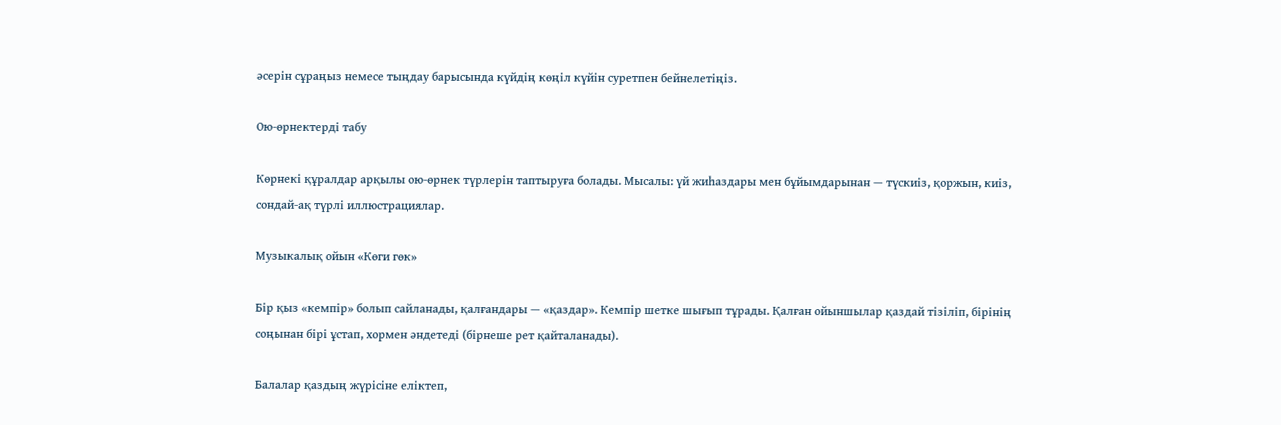әсерін сұраңыз немесе тыңдау барысында күйдің көңіл күйін суретпен бейнелетіңіз.

Ою-өрнектерді табу

Көрнекі құралдар арқылы ою-өрнек түрлерін таптыруға болады. Мысалы: үй жиһаздары мен бұйымдарынан — түскиіз, қоржын, киіз, сондай-ақ түрлі иллюстрациялар.

Музыкалық ойын «Көги гөк»

Бір қыз «кемпір» болып сайланады, қалғандары — «қаздар». Кемпір шетке шығып тұрады. Қалған ойыншылар қаздай тізіліп, бірінің соңынан бірі ұстап, хормен әндетеді (бірнеше рет қайталанады).

Балалар қаздың жүрісіне еліктеп,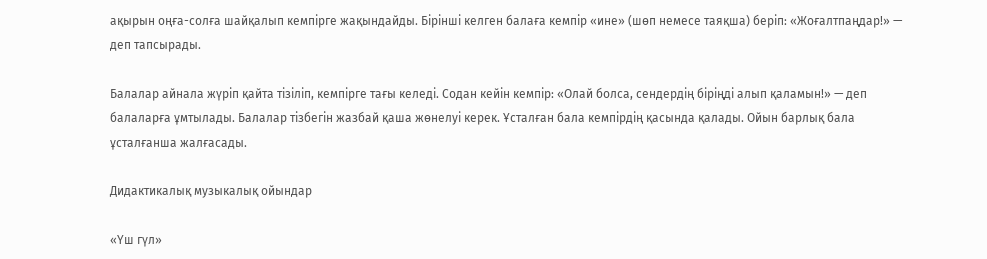ақырын оңға-солға шайқалып кемпірге жақындайды. Бірінші келген балаға кемпір «ине» (шөп немесе таяқша) беріп: «Жоғалтпаңдар!» — деп тапсырады.

Балалар айнала жүріп қайта тізіліп, кемпірге тағы келеді. Содан кейін кемпір: «Олай болса, сендердің біріңді алып қаламын!» — деп балаларға ұмтылады. Балалар тізбегін жазбай қаша жөнелуі керек. Ұсталған бала кемпірдің қасында қалады. Ойын барлық бала ұсталғанша жалғасады.

Дидактикалық музыкалық ойындар

«Үш гүл»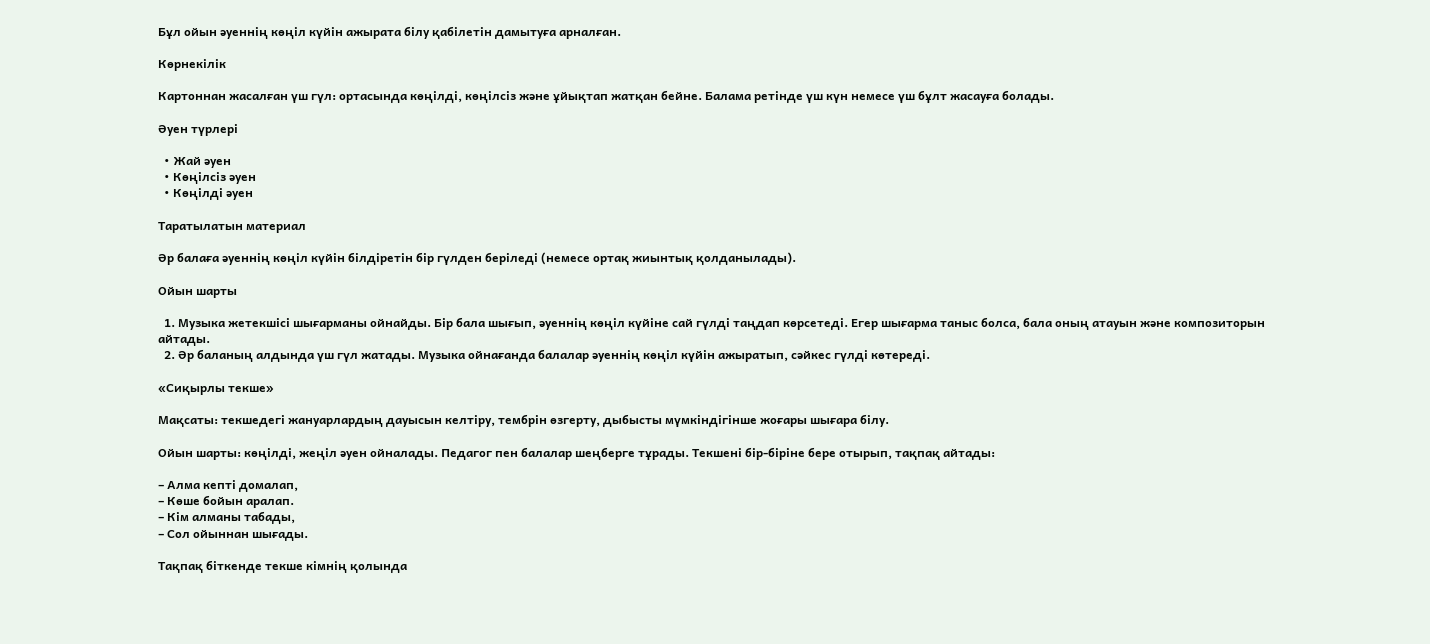Бұл ойын әуеннің көңіл күйін ажырата білу қабілетін дамытуға арналған.

Көрнекілік

Картоннан жасалған үш гүл: ортасында көңілді, көңілсіз және ұйықтап жатқан бейне. Балама ретінде үш күн немесе үш бұлт жасауға болады.

Әуен түрлері

  • Жай әуен
  • Көңілсіз әуен
  • Көңілді әуен

Таратылатын материал

Әр балаға әуеннің көңіл күйін білдіретін бір гүлден беріледі (немесе ортақ жиынтық қолданылады).

Ойын шарты

  1. Музыка жетекшісі шығарманы ойнайды. Бір бала шығып, әуеннің көңіл күйіне сай гүлді таңдап көрсетеді. Егер шығарма таныс болса, бала оның атауын және композиторын айтады.
  2. Әр баланың алдында үш гүл жатады. Музыка ойнағанда балалар әуеннің көңіл күйін ажыратып, сәйкес гүлді көтереді.

«Сиқырлы текше»

Мақсаты: текшедегі жануарлардың дауысын келтіру, тембрін өзгерту, дыбысты мүмкіндігінше жоғары шығара білу.

Ойын шарты: көңілді, жеңіл әуен ойналады. Педагог пен балалар шеңберге тұрады. Текшені бір-біріне бере отырып, тақпақ айтады:

– Алма кепті домалап,
– Көше бойын аралап.
– Кім алманы табады,
– Сол ойыннан шығады.

Тақпақ біткенде текше кімнің қолында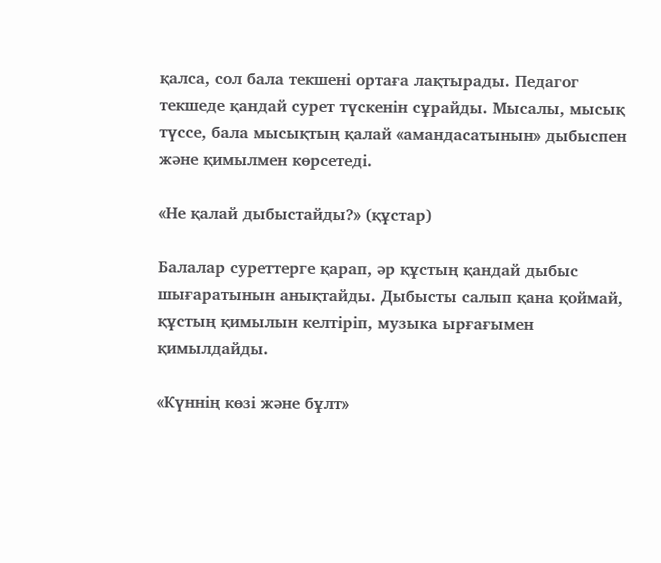қалса, сол бала текшені ортаға лақтырады. Педагог текшеде қандай сурет түскенін сұрайды. Мысалы, мысық түссе, бала мысықтың қалай «амандасатынын» дыбыспен және қимылмен көрсетеді.

«Не қалай дыбыстайды?» (құстар)

Балалар суреттерге қарап, әр құстың қандай дыбыс шығаратынын анықтайды. Дыбысты салып қана қоймай, құстың қимылын келтіріп, музыка ырғағымен қимылдайды.

«Күннің көзі және бұлт»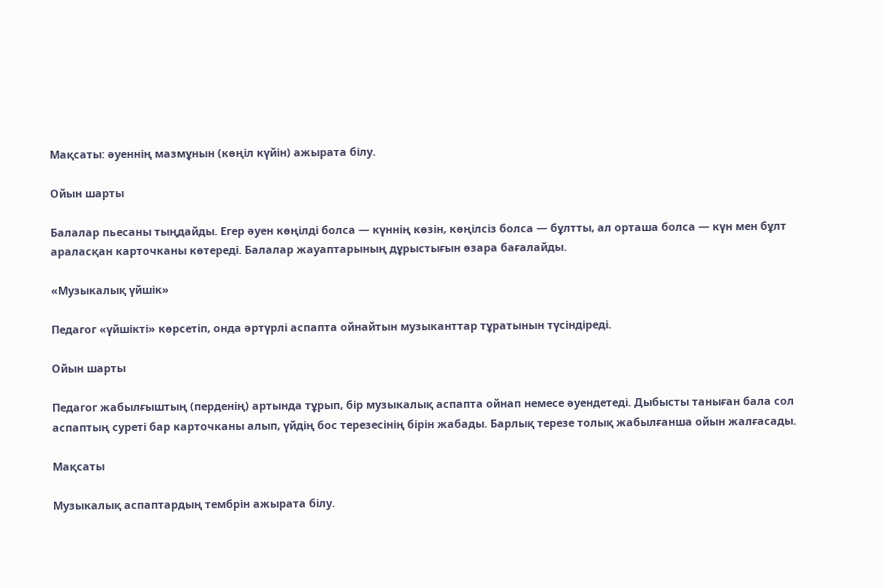Мақсаты: әуеннің мазмұнын (көңіл күйін) ажырата білу.

Ойын шарты

Балалар пьесаны тыңдайды. Егер әуен көңілді болса — күннің көзін, көңілсіз болса — бұлтты, ал орташа болса — күн мен бұлт араласқан карточканы көтереді. Балалар жауаптарының дұрыстығын өзара бағалайды.

«Музыкалық үйшік»

Педагог «үйшікті» көрсетіп, онда әртүрлі аспапта ойнайтын музыканттар тұратынын түсіндіреді.

Ойын шарты

Педагог жабылғыштың (перденің) артында тұрып, бір музыкалық аспапта ойнап немесе әуендетеді. Дыбысты таныған бала сол аспаптың суреті бар карточканы алып, үйдің бос терезесінің бірін жабады. Барлық терезе толық жабылғанша ойын жалғасады.

Мақсаты

Музыкалық аспаптардың тембрін ажырата білу.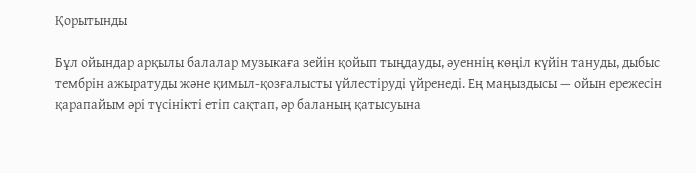Қорытынды

Бұл ойындар арқылы балалар музыкаға зейін қойып тыңдауды, әуеннің көңіл күйін тануды, дыбыс тембрін ажыратуды және қимыл-қозғалысты үйлестіруді үйренеді. Ең маңыздысы — ойын ережесін қарапайым әрі түсінікті етіп сақтап, әр баланың қатысуына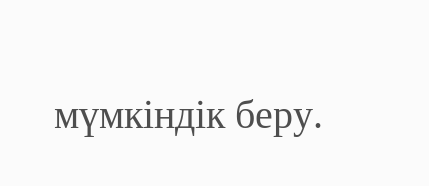мүмкіндік беру.